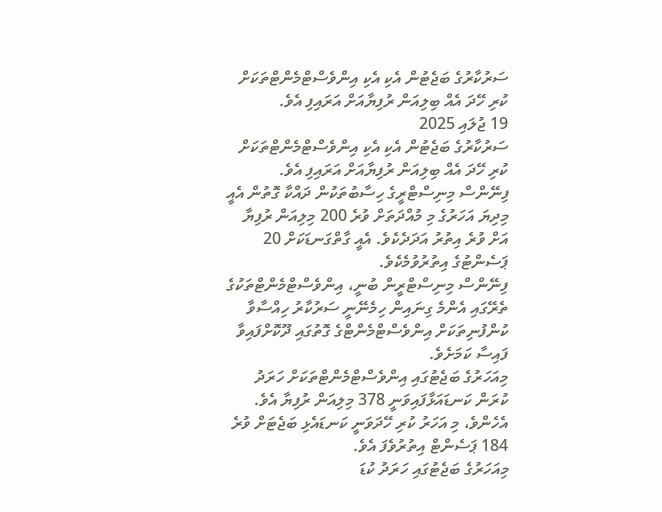ސަރުކާރުގެ ބަޖެޓުން އެކި އެކި އިންވެސްޓްމެންޓްތަކަށް ކުރި ހޭދަ އެއް ބިލިއަން ރުފިޔާއަށް އަރައިފި އެވެ.
19 ޖުލައި 2025
ސަރުކާރުގެ ބަޖެޓުން އެކި އެކި އިންވެސްޓްމެންޓްތަކަށް ކުރި ހޭދަ އެއް ބިލިއަން ރުފިޔާއަށް އަރައިފި އެވެ.
ފިނޭންސް މިނިސްޓްރީގެ ހިސާބުތަކުން ދައްކާ ގޮތުން އެއީ މިދިޔަ އަހަރުގެ މި މުއްދަތަށް ވުރެ 200 މިލިއަން ރުފިޔާ އަށް ވުރެ އިތުރު އަދަދެކެވެ. އެއީ ގާތްގަނޑަކަށް 20 ޕަސެންޓުގެ އިތުރުވުމެކެވެ.
ފިނޭންސް މިނިސްޓްރީން ބުނީ، އިންވެސްޓްމެންޓްތަކުގެ ތެރޭގައި އެންމެ ގިނައިން ހިމެނޭނީ ސަރުކާރު ހިއްސާވާ ކުންފުނިތަކަށް އިންވެސްޓްމެންޓްގެ ގޮތުގައި ދޫކޮށްފައިވާ ފައިސާ ކަމަށެވެ.
މިއަހަރުގެ ބަޖެޓުގައި އިންވެސްޓްމެންޓްތަކަށް ހަރަދު ކުރަން ކަނޑައަޅާފައިވަނީ 378 މިލިއަން ރުފިޔާ އެވެ. އެހެންވެ، މި އަހަރު ކުރި ހޭދަވަނީ ކަނޑައެޅި ބަޖެޓަށް ވުރެ 184 ޕަސެންޓް އިތުރުވެފަ އެވެ.
މިއަހަރުގެ ބަޖެޓުގައި ހަރަދު ކުޑަ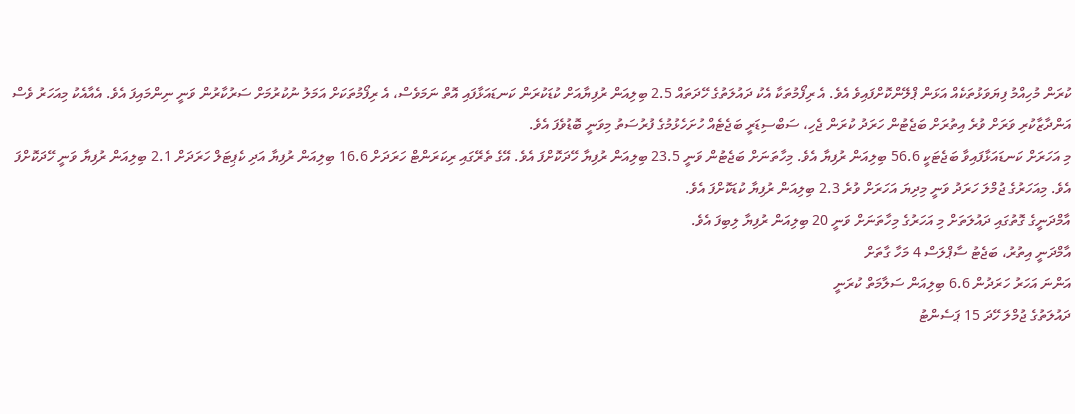ކުރަން މުހިއްމު ފިޔަވަޅުތަކެއް އަޅަން ޕްލޭންކޮށްފައިވެ އެވެ. އެ ރިފޯމުތަކާ އެކު ދައުލަތުގެ ހޭދަތައް 2.5 ބިލިއަން ރުފިޔާއަށް ކުޑަކުރަން ކަނޑައަޅާފައި އޮތް ނަމަވެސް، އެ ރިފޯމުތަކަށް އަމަލު ނުކުރުމަށް ސަރުކާރުން ވަނީ ނިންމައިފަ އެވެ. އެއާއެކު މިއަހަރު ވެސް އަންދާޒާކުރި ވަރަށް ވުރެ އިތުރަށް ބަޖެޓުން ހަރަދު ކުރަން ޖެހި، ސަބްސިޑަރީ ބަޖެޓެއް ހުށަހެޅުމުގެ ފުރުސަތު މިވަނީ ބޮޑުވެފަ އެވެ.
މި އަހަރަށް ކަނޑައަޅާފައިވާ ބަޖެޓަކީ 56.6 ބިލިއަން ރުފިޔާ އެވެ. މިހާތަނަށް ބަޖެޓުން ވަނީ 23.5 ބިލިއަން ރުފިޔާ ހޭދަކޮށްފަ އެވެ. އޭގެ ތެރޭގައި ރިކަރަންޓް ހަރަދަށް 16.6 ބިލިއަން ރުފިޔާ އަދި ކެޕިޓަލް ހަރަދަށް 2.1 ބިލިއަން ރުފިޔާ ވަނީ ހޭދަކޮށްފަ އެވެ. މިއަހަރުގެ ޖުމްލަ ހަރަދު ވަނީ މިދިޔަ އަހަރަށް ވުރެ 2.3 ބިލިއަން ރުފިޔާ ކުޑަކޮށްފަ އެވެ.
އާމްދަނީގެ ގޮތުގައި ދައުލަތަށް މި އަހަރުގެ މިހާތަނަށް ވަނީ 20 ބިލިއަން ރުފިޔާ ލިބިފަ އެވެ.
އާމްދަނީ އިތުރު، ބަޖެޓު ސާޕްލަސް 4 މަހާ ގާތަށް
އަންނަ އަހަރު ހަރަދުން 6.6 ބިލިއަން ސަލާމަތް ކުރަނީ
ދައުލަތުގެ ޖުމްލަ ހޭދަ 15 ޕަސެންޓު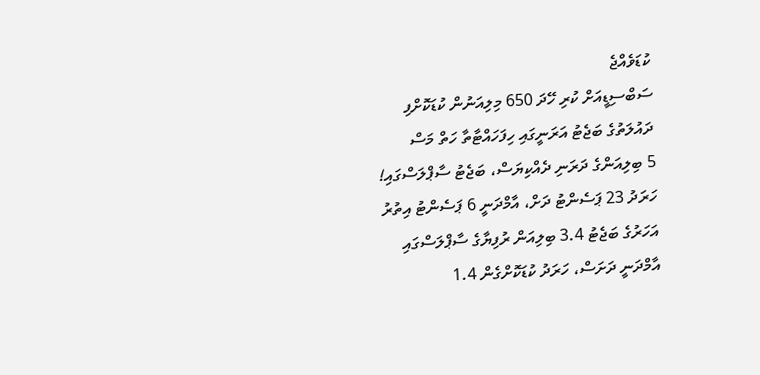ކުޑަވެއްޖެ
ސަބްސިޑީއަށް ކުރި ހޭދަ 650 މިލިއަނުން ކުޑަކޮށްފި
ދައުލަތުގެ ބަޖެޓު އަރަނީގައި ހިފަހައްޓާތާ ހަތް މަސް
5 ބިލިއަންގެ ދަރަނި ދެއްކިޔަސް، ބަޖެޓު ސާޕްލަސްގައި!
ހަރަދު 23 ޕަސެންޓު ދަށް، އާމްދަނީ 6 ޕަސެންޓު އިތުރު
އަހަރުގެ ބަޖެޓު 3.4 ބިލިއަން ރުފިޔާގެ ސާޕްލަސްގައި
އާމްދަނީ ދަށަސް، ހަރަދު ކުޑަކޮށްގެން 1.4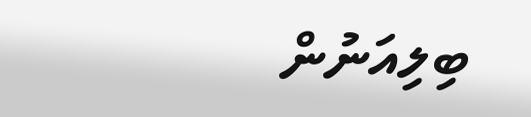ބިލިއަނުން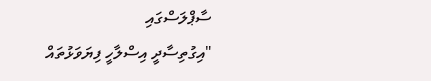ސާޕްލަސްގައި
"އިގުތިސާދީ އިސްލާހީ ފިޔަވަޅުތައް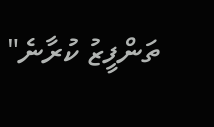ތަންފީޒު ކުރާނެ"